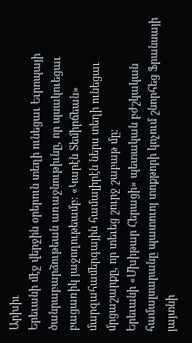Արխիւ
Երեւանի մէջ վերջին օրերուն տեղի ունեցաւ Եւրոպայի ծանրաբարձութեան առաջնութիւնը, որ պսակուեցաւ բացառիկ յաջողութեամբ։ «Կարէն Տեմիրճեան» մարզահամերգային համալիրէն ներս տեղի ունեցաւ մրցաշարքը, որ տեւեց շուրջ շաբաթ մը։
Երեւանի «Մխիթար Հերացի» պետական բժշկական համալսարանը պատուոյ տոքթորի կոչում շնորհեց Ֆրանսայի յայտնի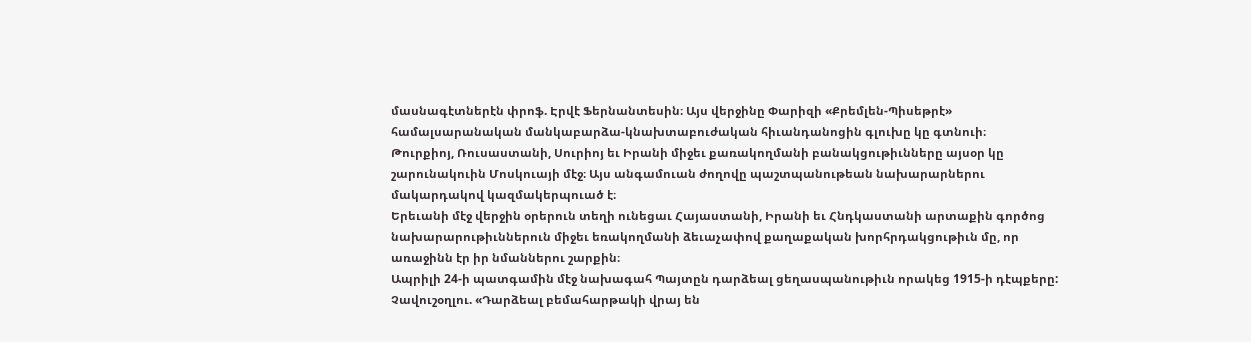մասնագէտներէն փրոֆ. Էրվէ Ֆերնանտեսին։ Այս վերջինը Փարիզի «Քրեմլեն-Պիսեթրէ» համալսարանական մանկաբարձա-կնախտաբուժական հիւանդանոցին գլուխը կը գտնուի։
Թուրքիոյ, Ռուսաստանի, Սուրիոյ եւ Իրանի միջեւ քառակողմանի բանակցութիւնները այսօր կը շարունակուին Մոսկուայի մէջ։ Այս անգամուան ժողովը պաշտպանութեան նախարարներու մակարդակով կազմակերպուած է։
Երեւանի մէջ վերջին օրերուն տեղի ունեցաւ Հայաստանի, Իրանի եւ Հնդկաստանի արտաքին գործոց նախարարութիւններուն միջեւ եռակողմանի ձեւաչափով քաղաքական խորհրդակցութիւն մը, որ առաջինն էր իր նմաններու շարքին։
Ապրիլի 24-ի պատգամին մէջ նախագահ Պայտըն դարձեալ ցեղասպանութիւն որակեց 1915-ի դէպքերը:
Չավուշօղլու. «Դարձեալ բեմահարթակի վրայ են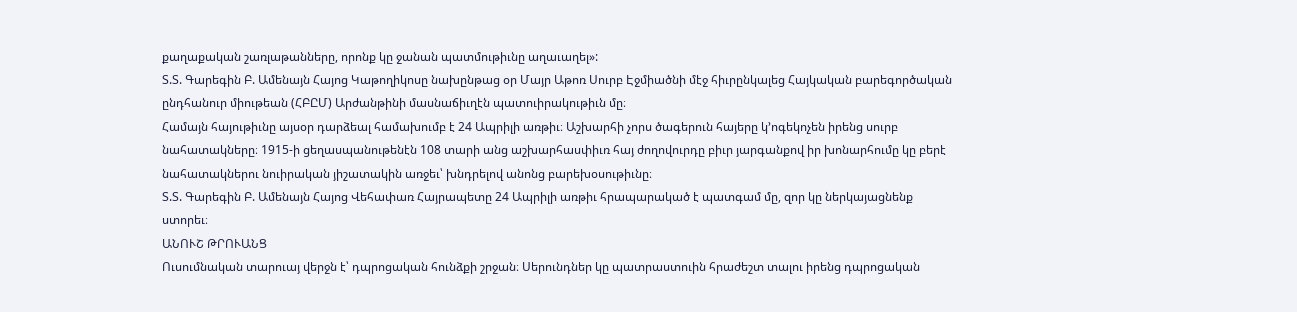քաղաքական շառլաթանները, որոնք կը ջանան պատմութիւնը աղաւաղել»:
Տ.Տ. Գարեգին Բ. Ամենայն Հայոց Կաթողիկոսը նախընթաց օր Մայր Աթոռ Սուրբ Էջմիածնի մէջ հիւրընկալեց Հայկական բարեգործական ընդհանուր միութեան (ՀԲԸՄ) Արժանթինի մասնաճիւղէն պատուիրակութիւն մը։
Համայն հայութիւնը այսօր դարձեալ համախումբ է 24 Ապրիլի առթիւ։ Աշխարհի չորս ծագերուն հայերը կ՚ոգեկոչեն իրենց սուրբ նահատակները։ 1915-ի ցեղասպանութենէն 108 տարի անց աշխարհասփիւռ հայ ժողովուրդը բիւր յարգանքով իր խոնարհումը կը բերէ նահատակներու նուիրական յիշատակին առջեւ՝ խնդրելով անոնց բարեխօսութիւնը։
Տ.Տ. Գարեգին Բ. Ամենայն Հայոց Վեհափառ Հայրապետը 24 Ապրիլի առթիւ հրապարակած է պատգամ մը, զոր կը ներկայացնենք ստորեւ։
ԱՆՈՒՇ ԹՐՈՒԱՆՑ
Ուսումնական տարուայ վերջն է՝ դպրոցական հունձքի շրջան։ Սերունդներ կը պատրաստուին հրաժեշտ տալու իրենց դպրոցական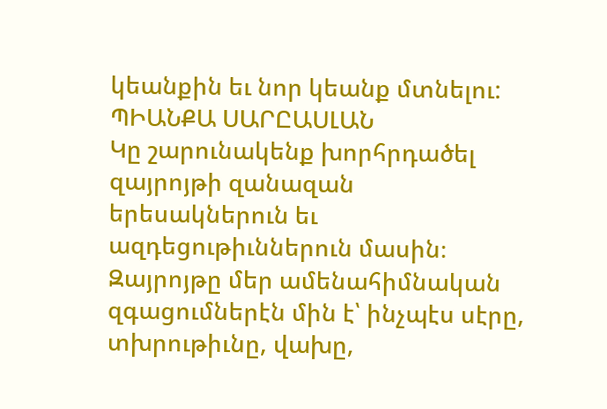կեանքին եւ նոր կեանք մտնելու:
ՊԻԱՆՔԱ ՍԱՐԸԱՍԼԱՆ
Կը շարունակենք խորհրդածել զայրոյթի զանազան երեսակներուն եւ ազդեցութիւններուն մասին։
Զայրոյթը մեր ամենահիմնական զգացումներէն մին է՝ ինչպէս սէրը, տխրութիւնը, վախը,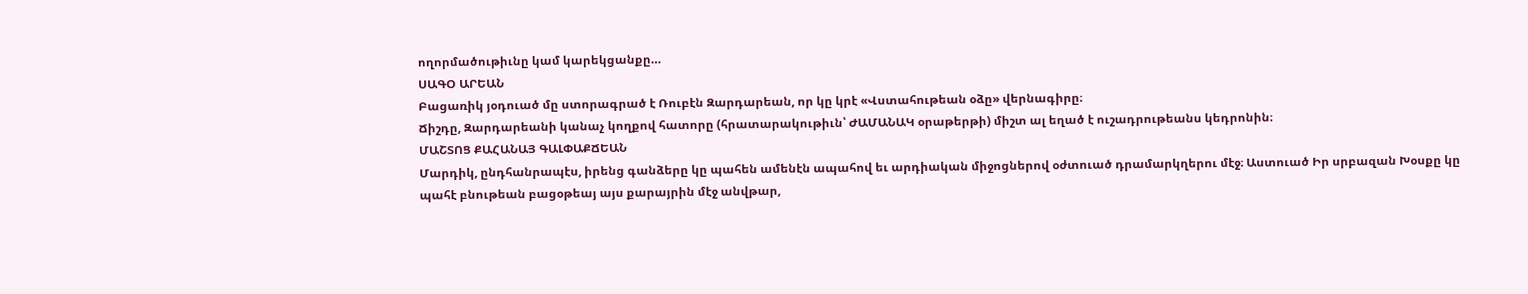ողորմածութիւնը կամ կարեկցանքը…
ՍԱԳՕ ԱՐԵԱՆ
Բացառիկ յօդուած մը ստորագրած է Ռուբէն Զարդարեան, որ կը կրէ «Վստահութեան օձը» վերնագիրը։
Ճիշդը, Զարդարեանի կանաչ կողքով հատորը (հրատարակութիւն՝ ԺԱՄԱՆԱԿ օրաթերթի) միշտ ալ եղած է ուշադրութեանս կեդրոնին։
ՄԱՇՏՈՑ ՔԱՀԱՆԱՅ ԳԱԼՓԱՔՃԵԱՆ
Մարդիկ, ընդհանրապէս, իրենց գանձերը կը պահեն ամենէն ապահով եւ արդիական միջոցներով օժտուած դրամարկղերու մէջ։ Աստուած Իր սրբազան Խօսքը կը պահէ բնութեան բացօթեայ այս քարայրին մէջ անվթար,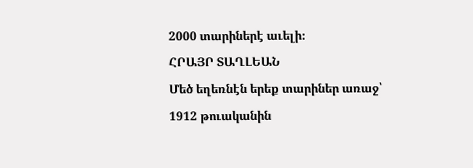2000 տարիներէ աւելի։
ՀՐԱՅՐ ՏԱՂԼԵԱՆ
Մեծ եղեռնէն երեք տարիներ առաջ՝ 1912 թուականին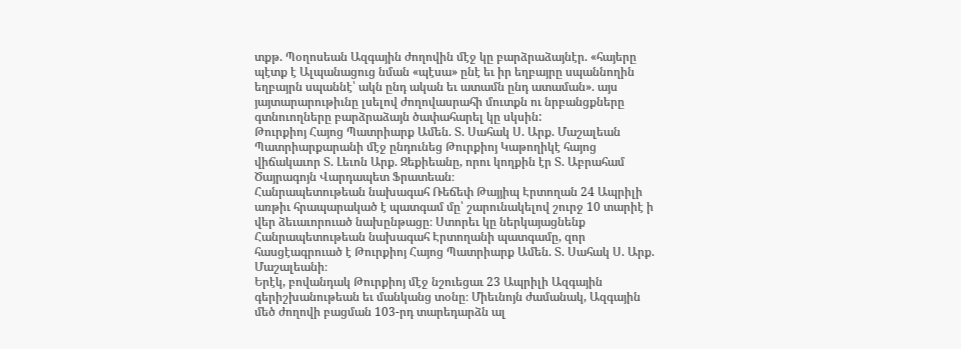տքթ. Պօղոսեան Ազգային ժողովին մէջ կը բարձրաձայնէր. «հայերը պէտք է Ալպանացուց նման «պէսա» ընէ եւ իր եղբայրը սպաննողին եղբայրն սպաննէ՝ ակն ընդ ական եւ ատամն ընդ ատաման». այս յայտարարութիւնը լսելով ժողովասրահի մուտքն ու նրբանցքները գտնուողները բարձրաձայն ծափահարել կը սկսին:
Թուրքիոյ Հայոց Պատրիարք Ամեն. Տ. Սահակ Ս. Արք. Մաշալեան Պատրիարքարանի մէջ ընդունեց Թուրքիոյ Կաթողիկէ հայոց վիճակաւոր Տ. Լեւոն Արք. Զեքիեանը, որու կողքին էր Տ. Աբրահամ Ծայրագոյն Վարդապետ Ֆրատեան։
Հանրապետութեան նախագահ Ռեճեփ Թայյիպ Էրտողան 24 Ապրիլի առթիւ հրապարակած է պատգամ մը՝ շարունակելով շուրջ 10 տարիէ ի վեր ձեւաւորուած նախընթացը։ Ստորեւ կը ներկայացնենք Հանրապետութեան նախագահ Էրտողանի պատգամը, զոր հասցէագրուած է Թուրքիոյ Հայոց Պատրիարք Ամեն. Տ. Սահակ Ս. Արք. Մաշալեանի։
Երէկ, բովանդակ Թուրքիոյ մէջ նշուեցաւ 23 Ապրիլի Ազգային գերիշխանութեան եւ մանկանց տօնը։ Միեւնոյն ժամանակ, Ազգային մեծ ժողովի բացման 103-րդ տարեդարձն ալ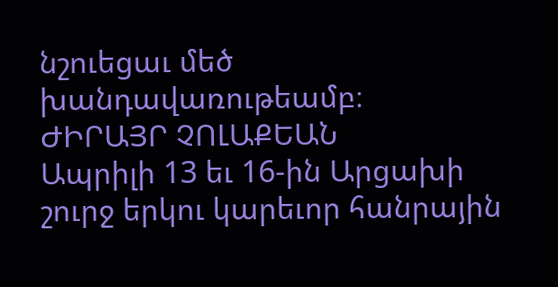նշուեցաւ մեծ խանդավառութեամբ։
ԺԻՐԱՅՐ ՉՈԼԱՔԵԱՆ
Ապրիլի 13 եւ 16-ին Արցախի շուրջ երկու կարեւոր հանրային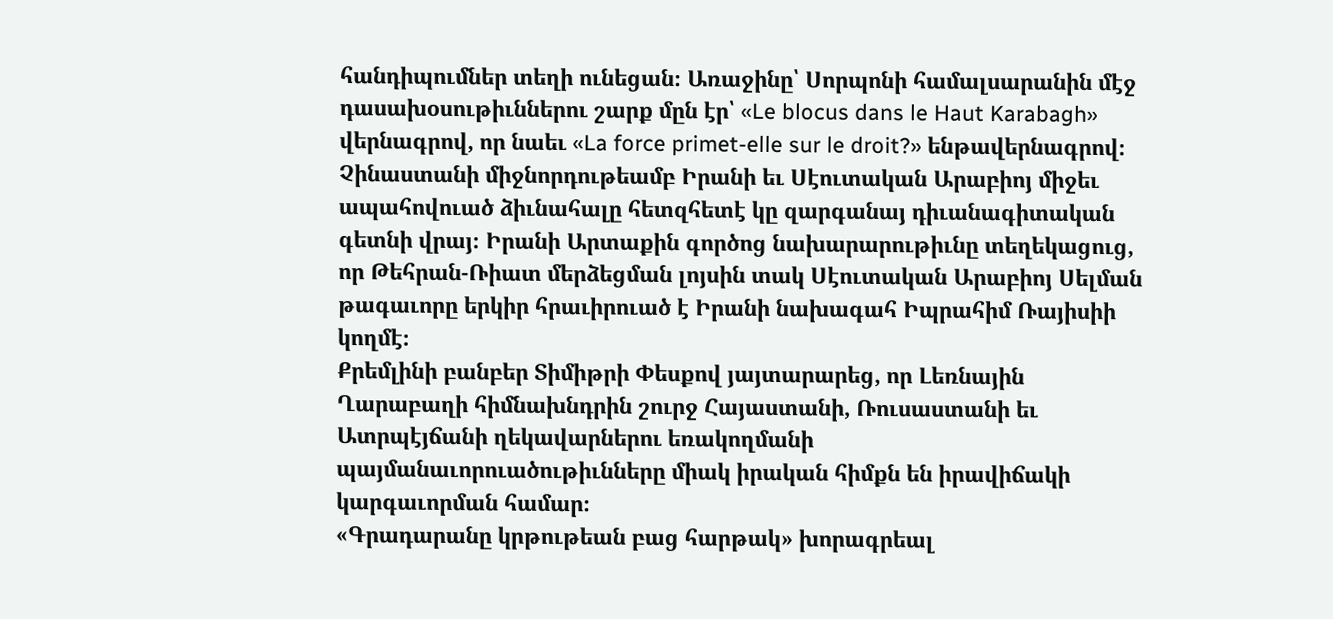հանդիպումներ տեղի ունեցան։ Առաջինը՝ Սորպոնի համալսարանին մէջ դասախօսութիւններու շարք մըն էր՝ «Le blocus dans le Haut Karabagh» վերնագրով, որ նաեւ «La force primet-elle sur le droit?» ենթավերնագրով։
Չինաստանի միջնորդութեամբ Իրանի եւ Սէուտական Արաբիոյ միջեւ ապահովուած ձիւնահալը հետզհետէ կը զարգանայ դիւանագիտական գետնի վրայ։ Իրանի Արտաքին գործոց նախարարութիւնը տեղեկացուց, որ Թեհրան-Ռիատ մերձեցման լոյսին տակ Սէուտական Արաբիոյ Սելման թագաւորը երկիր հրաւիրուած է Իրանի նախագահ Իպրահիմ Ռայիսիի կողմէ։
Քրեմլինի բանբեր Տիմիթրի Փեսքով յայտարարեց, որ Լեռնային Ղարաբաղի հիմնախնդրին շուրջ Հայաստանի, Ռուսաստանի եւ Ատրպէյճանի ղեկավարներու եռակողմանի պայմանաւորուածութիւնները միակ իրական հիմքն են իրավիճակի կարգաւորման համար։
«Գրադարանը կրթութեան բաց հարթակ» խորագրեալ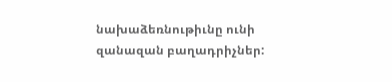նախաձեռնութիւնը ունի զանազան բաղադրիչներ: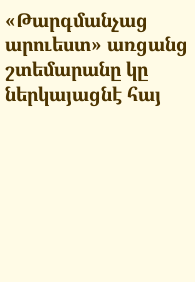«Թարգմանչաց արուեստ» առցանց շտեմարանը կը ներկայացնէ հայ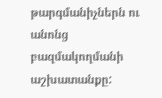թարգմանիչներն ու անոնց բազմակողմանի աշխատանքը: